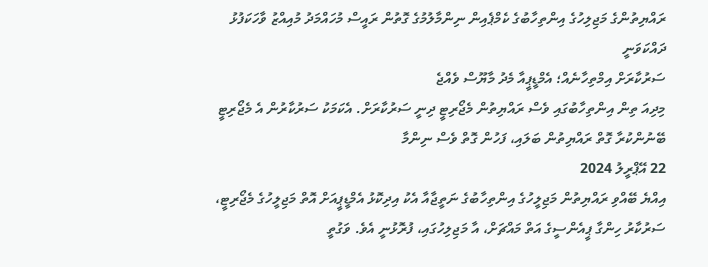ރައްޔިތުންގެ މަޖިލިހުގެ އިންތިހާބުގެ ކެމްޕެއިން ނިންމާލުމުގެ ގޮތުން ރައީސް މުހައްމަދު މުއިއްޒު ވާހަކަފުޅު ދައްކަވަނީ
ސަރުކާރަށް އިމްތިހާނެއް؛ އެމްޑީޕީއާ މެދު މާޔޫސް ވެއްޖެ
މިދިއަ ތިން އިންތިހާބުގައި ވެސް ރައްޔިތުން މެޖޯރިޓީ ދިނީ ސަރުކާރަށް. އެކަމަކު ސަރުކާރުން އެ މެޖޯރިޓީ ބޭނުންކުރާ ގޮތް ރައްޔިތުން ބަލައި، ފަހުން ގޮތް ވެސް ނިންމާ
22 އޭޕްރީލު 2024
އިއްޔެ ބޭއްވި ރައްޔިތުން މަޖިލީހުގެ އިންތިހާބުގެ ނަތީޖާއާ އެކު އިދިކޮޅު އެމްޑީޕީއަށް އޮތް މަޖިލީހުގެ މެޖޯރިޓީ، ސަރުކާރު ހިންގާ ޕީއެންސީގެ އަތް މައްޗަށް، އާ މަޖިލިހުގައި، ފުރޮޅުނީ އެވެ. ވަގުތީ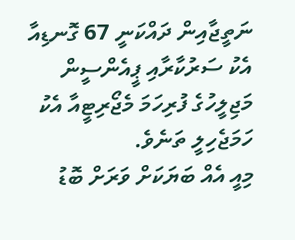ނަތީޖާއިން ދައްކަނީ 67 ގޮނޑިއާ އެކު ސަރުކާރާއި ޕީއެންސީން މަޖިލީހުގެ ފުރިހަމަ މެޖޯރިޓީއާ އެކު ހަމަޖެހިލީ ތަނެވެ.
މިއީ އެއް ބަޔަކަށް ވަރަށް ބޮޑު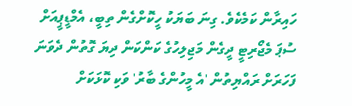ހައިރާން ކަމެކެވެ. ގިނަ ބަޔަކު ހީކޮށްގެން ތިބީ، އެމްޑީޕީއަށް ސުޕަ މެޖޯރިޓީ ދީގެން މަޖިލިހުގެ ކަންކަން ދިޔަ ގޮތުން ދެވަނަ ފަހަރަށް ރައްޔިތުން 'އެ މީހުންގެ ބާރު' ވަކި ކޮޅަކަށް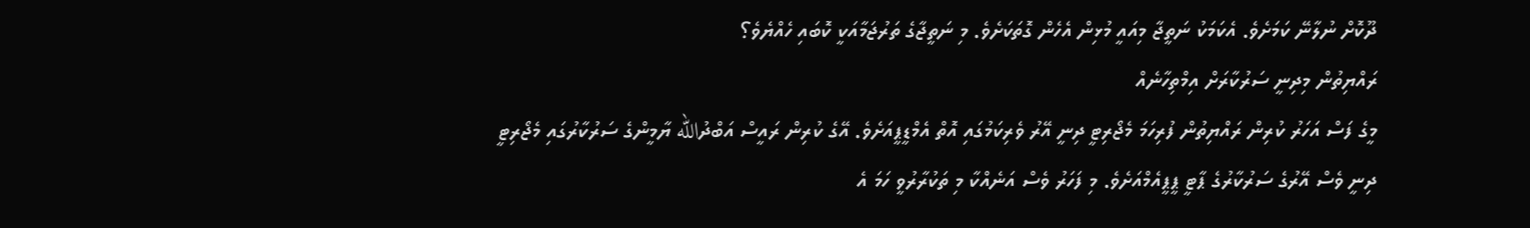ދޫކޮށް ނުލާނޭ ކަމަށެވެ. އެކަމަކު ނަތީޖާ މިއައީ މުޅިން އެހެން ގޮތަކަށެވެ. މި ނަތީޖާގެ ތަރުޖަމާއަކީ ކޮބައި ހެއްޔެވެ؟
ރައްޔިތުން މިދިނީ ސަރުކާރަށް އިމްތިހާނެއް
މީގެ ފަސް އަހަރު ކުރިން ރައްޔިތުން ފުރިހަމަ މެޖޯރިޓީ ދިނީ އޭރު ވެރިކަމުގައި އޮތް އެމްޑީޕީއަށެވެ. އޭގެ ކުރިން ރައީސް އަބްދުالله ޔާމީންގެ ސަރުކާރުގައި މެޖޯރިޓީ ދިނީ ވެސް އޭރުގެ ސަރުކާރުގެ ޕާޓީ ޕީޕީއެމްއަށެވެ. މި ފަހަރު ވެސް އަނެއްކާ މި ތަކުރާރުވީ ހަމަ އެ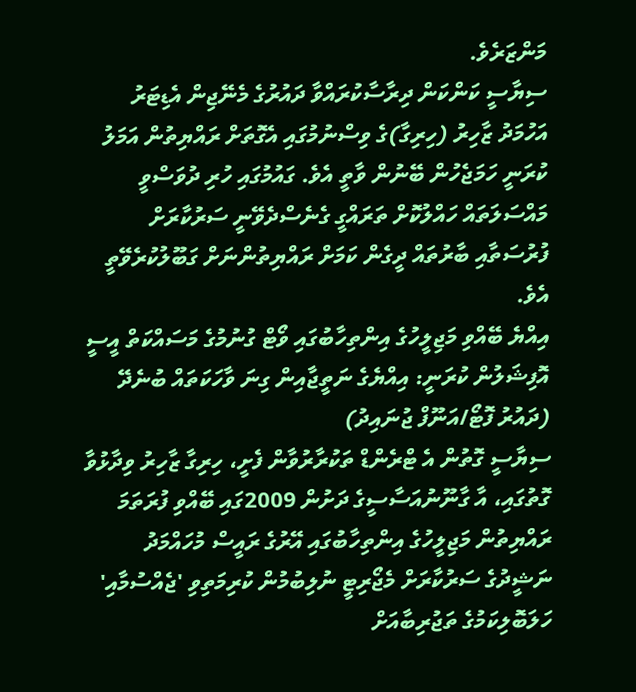މަންޒަރެވެ.
ސިޔާސީ ކަންކަން ދިރާސާކުރައްވާ ދައުރުގެ މެނޭޖިން އެޑިޓަރު އަހުމަދު ޒާހިރު (ހިރިގާ)ގެ ވިސްނުމުގައި އެގޮތަށް ރައްޔިތުން އަމަލު ކުރަނީ ހަމަޖެހުން ބޭނުން ވާތީ އެވެ. ގައުމުގައި ހުރި ދުވަސްވީ މައްސަލަތައް ހައްލުކޮށް ތަރައްގީ ގެނެސްދެވޭނީ ސަރުކާރަށް ފުރުސަތާއި ބާރުތައް ދީގެން ކަމަށް ރައްޔިތުންނަށް ގަބޫލުކުރެވޭތީ އެވެ.
އިއްޔެ ބޭއްވި މަޖިލީހުގެ އިންތިހާބުގައި ވޯޓް ގުނުމުގެ މަސައްކަތް އީސީ އޮފިޝަލުން ކުރަނީ: އިއްޔެގެ ނަތީޖާއިން ގިނަ ވާހަކަތައް ބުނެދޭ (ދައުރު ފޮޓޯ/އަނޫފް ޖުނައިދު)
ސިޔާސީ ގޮތުން އެ ޓްރެންޑް ތަކުރާރުވާން ފެށީ، ހިރިގާ ޒާހިރު ވިދާޅުވާ ގޮތުގައި، އާ ގާނޫނުއަސާސީގެ ދަށުން 2009ގައި ބޭއްވި ފުރަތަމަ ރައްޔިތުން މަޖިލީހުގެ އިންތިހާބުގައި އޭރުގެ ރައީސް މުހައްމަދު ނަޝީދުގެ ސަރުކާރަށް މެޖޯރިޓީ ނުލިބުމުން ކުރިމަތިވި 'ޖެއްސުމާއި' ހަލަބޮލިކަމުގެ ތަޖުރިބާއަށް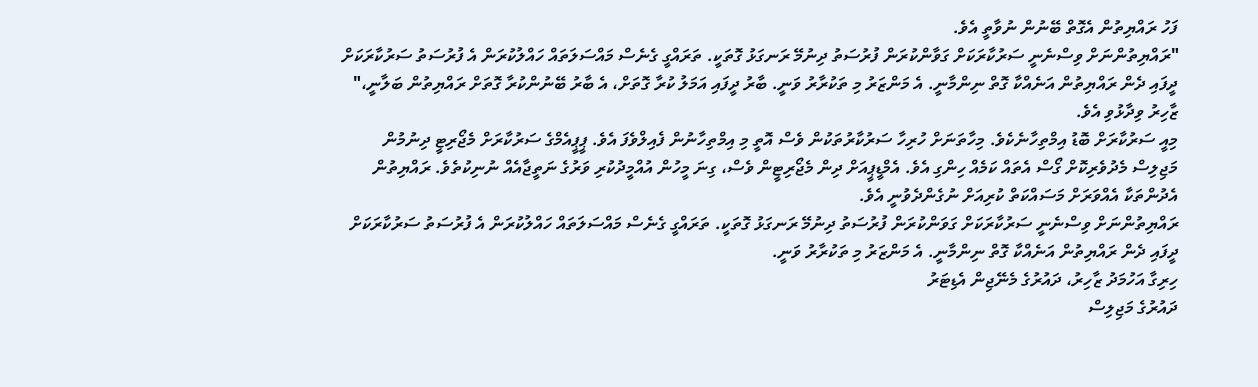ފަހު ރައްޔިތުން އެގޮތް ބޭނުން ނުވާތީ އެވެ.
"ރައްޔިތުންނަށް ވިސްނެނީ ސަރުކާރަކަށް ގަވާންކުރަން ފުރުސަތު ދިނުމޭ ރަނގަޅު ގޮތަކީ. ތަރައްގީ ގެނެސް މައްސަލަތައް ހައްލުކުރަން އެ ފުރުސަތު ސަރުކާރަކަށް ދީފައި ދެން ރައްޔިތުން އަނެއްކާ ގޮތް ނިންމާނީ. އެ މަންޒަރު މި ތަކުރާރު ވަނީ. ބާރު ދީފައި އަމަލު ކުރާ ގޮތަށް، އެ ބާރު ބޭނުންކުރާ ގޮތަށް ރައްޔިތުން ބަލާނީ،" ޒާހިރު ވިދާޅުވި އެވެ.
މިއީ ސަރުކާރަށް ބޮޑު އިމްތިހާނެކެވެ. މިހާތަނަށް ހުރިހާ ސަރުކާރުތަކުން ވެސް އޮތީ މި އިމްތިހާނުން ފެއިލްވެފަ އެވެ. ޕީޕީއެމްގެ ސަރުކާރަށް މެޖޯރިޓީ ދިނުމުން މަޖިލިސް މެދުވެރިކޮށް ގޯސް އެތައް ކަމެއް ހިންގި އެވެ. އެމްޑީޕީއަށް ދިން މެޖޯރިޓީން ވެސް، ގިނަ މީހުން އުއްމީދުކުރި ވަރުގެ ނަތީޖާއެއް ނުނިކުތެވެ. ރައްޔިތުން އެދުންތަކާ އެއްވަރަށް މަސައްކަތް ކުރިއަށް ނުގެންދެވުނީ އެވެ.
ރައްޔިތުންނަށް ވިސްނެނީ ސަރުކާރަކަށް ގަވަންކުރަން ފުރުސަތު ދިނުމޭ ރަނގަޅު ގޮތަކީ. ތަރައްގީ ގެނެސް މައްސަލަތައް ހައްލުކުރަން އެ ފުރުސަތު ސަރުކާރަކަށް ދީފައި ދެން ރައްޔިތުން އަނެއްކާ ގޮތް ނިންމާނީ. އެ މަންޒަރު މި ތަކުރާރު ވަނީ.
ހިރިގާ އަހުމަދު ޒާހިރު، ދައުރުގެ މެނޭޖިން އެޑިޓަރު
ދައުރުގެ މަޖިލިސް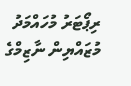ރިޕޯޓަރު މުހައްމަދު މުޒައްޔިން ނާޒިމްގެ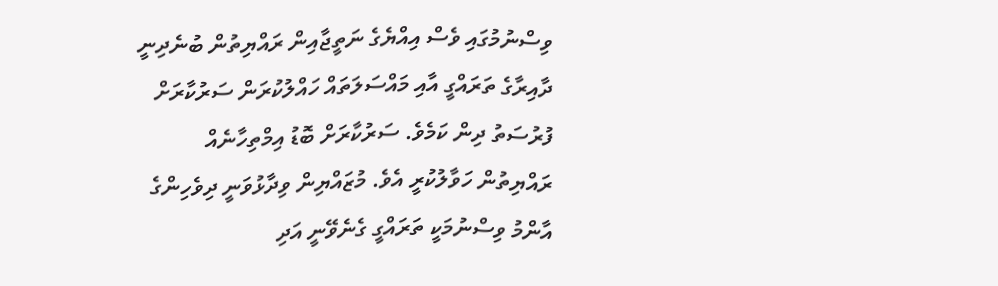ވިސްނުމުގައި ވެސް އިއްޔެގެ ނަތީޖާއިން ރައްޔިތުން ބުނެދިނީ ދާއިރާގެ ތަރައްގީ އާއި މައްސަލަތައް ހައްލުކުރަން ސަރުކާރަށް ފުރުސަތު ދިން ކަމެވެ. ސަރުކާރަށް ބޮޑު އިމްތިހާނެއް ރައްޔިތުން ހަވާލުކުރީ އެވެ. މުޒައްޔިން ވިދާޅުވަނީ ދިވެހިންގެ އާންމު ވިސްނުމަކީ ތަރައްގީ ގެނެވޭނީ އަދި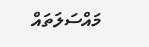މައްސަލަތައް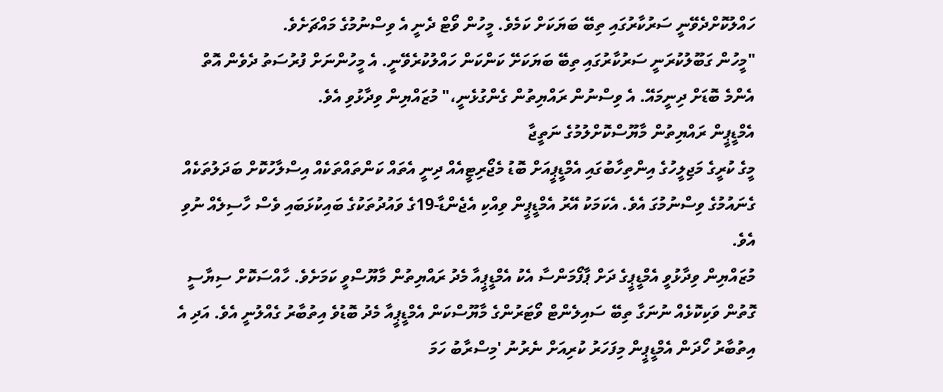ހައްލުކޮށްދެވޭނީ ސަރުކާރުގައި ތިބޭ ބަޔަކަށް ކަމެވެ. މީހުން ވޯޓް ދެނީ އެ ވިސްނުމުގެ މައްޗަށެވެ.
"މީހުން ގަބޫލުކުރަނީ ސަރުކާރުގައި ތިބޭ ބަޔަކަށޭ ކަންކަން ހައްލުކުރެވޭނީ. އެ މީހުންނަށް ފުރުސަތު ދެވެން އޮތް އެންމެ ބޮޑަށް ދިނީމައޭ. އެ ވިސްނުން ރައްޔިތުން ގެންގުޅެނީ،" މުޒައްޔިން ވިދާޅުވި އެވެ.
އެމްޑީޕީން ރައްޔިތުން މާޔޫސްކޮށްލުމުގެ ނަތީޖާ
މީގެ ކުރީގެ މަޖިލީހުގެ އިންތިހާބުގައި އެމްޑީޕީއަށް ބޮޑު މެޖޯރިޓީއެއް ދިނީ އެތައް ކަންތައްތަކެއް އިސްލާހުކޮށް ބަދަލުތަކެއް ގެނައުމުގެ ވިސްނުމުގަ އެވެ. އެކަމަކު އޭރު އެމްޑީޕީން ވިއްކި އެޖެންޑާ-19ގެ ވައުދުތަކުގެ ބައިކުޅަބައި ވެސް ހާސިލެއް ނުވި އެވެ.
މުޒައްޔިން ވިދާޅުވީ އެމްޑީޕީގެ ދަށް ޕާފޯމަންސާ އެކު އެމްޑީޕީއާ މެދު ރައްޔިތުން މާޔޫސްވީ ކަމަށެވެ. ހާއްސަކޮށް ސިޔާސީ ގޮތުން ވަކިކޮޅެއް ނުނަގާ ތިބޭ ސައިލެންޓް ވޯޓަރުންގެ މާޔޫސްކަން އެމްޑީޕީއާ މެދު ބޮޑުވެ އިތުބާރު ގެއްލުނީ އެވެ. އަދި އެ އިތުބާރު ހޯދަން އެމްޑީޕީން މިފަހަރު ކުރިއަށް ނެރުނު 'މިސްރާބު ހަމަ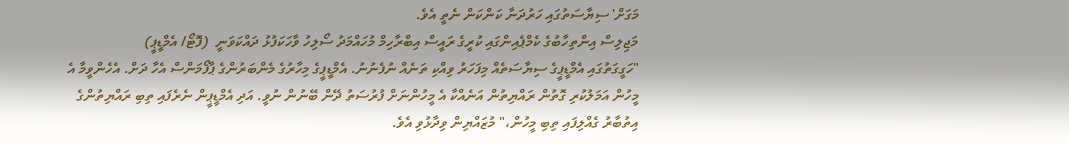މަގަށް' ސިޔާސަތުގައި ހަރުދަނާ ކަންކަން ނެތީ އެވެ.
މަޖިލިސް އިންތިހާބުގެ ކެމްޕެއިންގައި ކުރީގެ ރައީސް އިބްރާހިމް މުހައްމަދު ސޯލިހު ވާހަކަފުޅު ދައްކަވަނީ  (ފޮޓޯ/ އެމްޑީޕީ)
"ހަގީގަތުގައި އެމްޑީޕީގެ ސިޔާސަތެއް މިފަހަރު ވިއްކި ތަނެއް ނުފެނުނު. އެމްޑީޕީގެ މިހާރުގެ މެންބަރުންގެ ޕާފޯމަންސް އެހާ ދަށް. އެހެންވީމާ އެ މީހުން އަމަލުކުރި ގޮތުން ރައްޔިތުން އަނެއްކާ އެ މީހުންނަށް ފުރުސަތު ދޭން ބޭނުން ނުވީ. އަދި އެމްޑީޕީން ނެރެފައި ތިބި ރައްޔިތުންގެ އިތުބާރު ގެއްލިފައި ތިބި މީހުން،" މުޒައްޔިން ވިދާޅުވި އެވެ.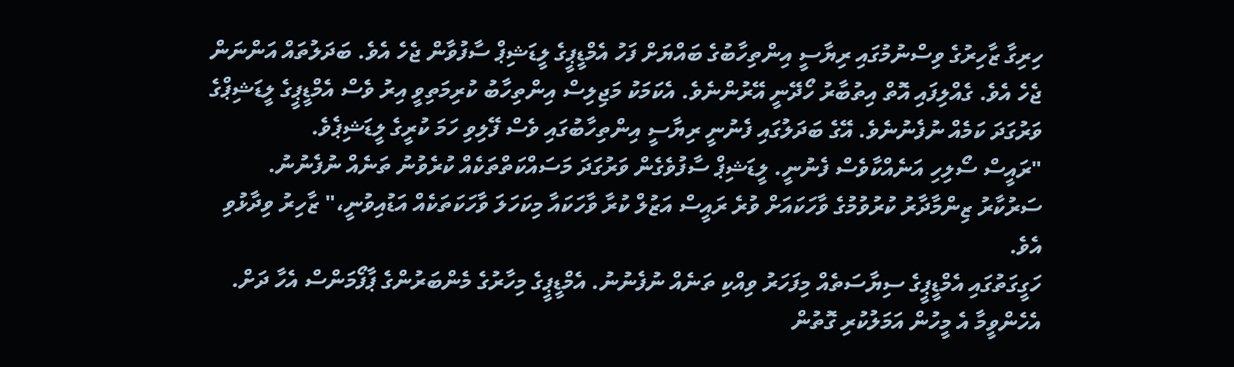ހިރިގާ ޒާހިރުގެ ވިސްނުމުގައި ރިޔާސީ އިންތިހާބުގެ ބައްޔަށް ފަހު އެމްޑީޕީގެ ލީޑަޝިޕް ސާފުވާން ޖެހެ އެވެ. ބަދަލުތައް އަންނަން ޖެހެ އެވެ. ގެއްލިފައި އޮތް އިތުބާރު ހޯދޭނީ އޭރުންނެވެ. އެކަމަކު މަޖިލިސް އިންތިހާބު ކުރިމަތިވީ އިރު ވެސް އެމްޑީޕީގެ ލީޑަޝިޕްގެ ވަރުގަދަ ކަމެއް ނުފެނުނެވެ. އޭގެ ބަދަލުގައި ފެނުނީ ރިޔާސީ އިންތިހާބުގައި ވެސް ފޭލިވި ހަމަ ކުރީގެ ލީޑަޝިޕެވެ.
"ރައީސް ސޯލިހި އަނެއްކާވެސް ފެނުނީ. ލީޑަޝިޕް ސާފުވެގެން ވަރުގަދަ މަސައްކަތްތަކެއް ކުރެވުނު ތަނެއް ނުފެނުނު. ސަރުކާރު ޒިންމާދާރު ކުރުވުމުގެ ވާހަކައަށް ވުރެ ރައީސް އަޒުލް ކުރާ ވާހަކައާ މިކަހަލަ ވާހަކަތަކެއް އަޑުއިވުނީ،" ޒާހިރު ވިދާޅުވި އެވެ.
ހަގީގަތުގައި އެމްޑީޕީގެ ސިޔާސަތެއް މިފަހަރު ވިއްކި ތަނެއް ނުފެނުނު. އެމްޑީޕީގެ މިހާރުގެ މެންބަރުންގެ ޕާފޯމަންސް އެހާ ދަށް. އެހެންވީމާ އެ މީހުން އަމަލުކުރި ގޮތުން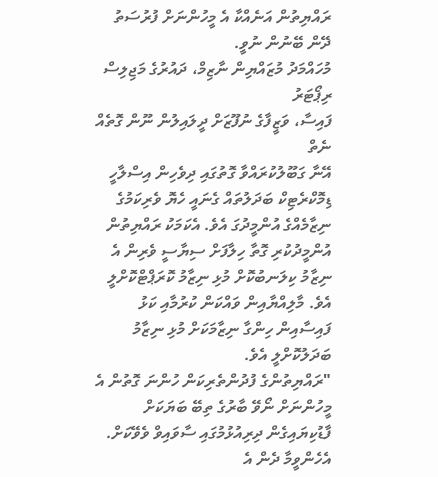ރައްޔިތުން އަނެއްކާ އެ މީހުންނަށް ފުރުސަތު ދޭން ބޭނުން ނުވީ.
މުހައްމަދު މުޒައްޔިން ނާޒިމް، ދައުރުގެ މަޖިލިސް ރިޕޯޓަރު
ފައިސާ، ވަޒީފާގެ ނުފޫޒަށް ދީލައިލުން ނޫން ގޮތެއް ނެތް
އޭނާ ގަބޫލުކުރައްވާ ގޮތުގައި ދިވެހިން އިސްލާހީ ޑިމޮކްރެޓިކް ބަދަލުތައް ގެނައީ ހެޔޮ ވެރިކަމުގެ ނިޒާމެއްގެ އުންމީދުގަ އެވެ. އެކަމަކު ރައްޔިތުން އުންމީދުކުރި ގޮތާ ހިލާފަށް ސިޔާސީ ވެރިން އެ ނިޒާމު ކިލަނބުކޮށް މުޅި ނިޒާމު ކޮރަޕްޓްކޮށްލީ އެވެ. މާލިއްޔާއިން ވައްކަން ކުރުމާއި ކަޅު ފައިސާއިން ހިންގާ ނިޒާމަކަށް މުޅި ނިޒާމު ބަދަލުކޮށްލީ އެވެ.
"ރައްޔިތުންގެ ފުދުންތެރިކަން ހުންނަ ގޮތުން އެ މީހުންނަށް ނޯވޭ ބާރުގެ ތިބޭ ބަޔަކަށް ފާޑުކިޔައިގެން ދިރިއުޅުމުގައި ސާވައިވް ވެވޭކަށް. އެހެންވީމާ ދެން އެ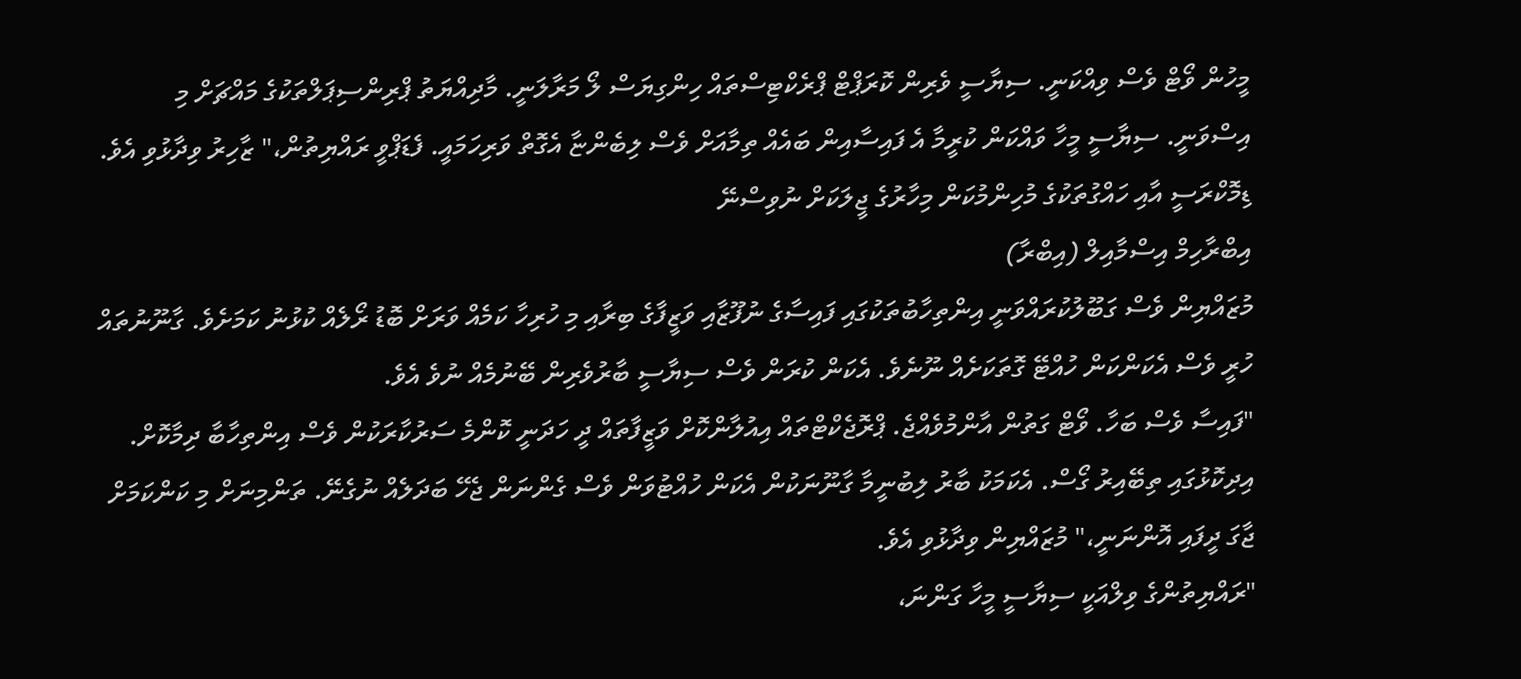މީހުން ވޯޓް ވެސް ވިއްކަނީ. ސިޔާސީ ވެރިން ކޮރަޕްޓް ޕްރެކްޓިސްތައް ހިންގިޔަސް ލޯ މަރާލަނީ. މާދިއްޔަތު ޕްރިންސިޕަލްތަކުގެ މައްޗަށް މި އިސްވަނީ. ސިޔާސީ މީހާ ވައްކަން ކުރީމާ އެ ފައިސާއިން ބައެއް ތިމާއަށް ވެސް ލިބެންޏާ އެގޮތް ވަރިހަމައީ. ފެޑަޕްވީ ރައްޔިތުން،" ޒާހިރު ވިދާޅުވި އެވެ.
ޑިމޮކްރަސީ އާއި ހައްގުތަކުގެ މުހިންމުކަން މިހާރުގެ ޖީލަކަށް ނުވިސްނޭ
އިބްރާހިމް އިސްމާއިލް (އިބްރާ)
މުޒައްޔިން ވެސް ގަބޫލުކުރައްވަނީ އިންތިހާބުތަކުގައި ފައިސާގެ ނުފޫޒާއި ވަޒީފާގެ ބިރާއި މި ހުރިހާ ކަމެއް ވަރަށް ބޮޑު ރޯލެއް ކުޅުނު ކަމަށެވެ. ގާނޫނުތައް ހުރީ ވެސް އެކަންކަން ހުއްޓޭ ގޮތަކަށެއް ނޫނެވެ. އެކަން ކުރަން ވެސް ސިޔާސީ ބާރުވެރިން ބޭނުމެއް ނުވެ އެވެ.
"ފައިސާ ވެސް ބަހާ. ވޯޓް ގަތުން އާންމުވެއްޖެ. ޕްރޮޖެކްޓްތައް އިއުލާންކޮށް ވަޒީފާތައް ދީ ހަދަނީ ކޮންމެ ސަރުކާރަކުން ވެސް އިންތިހާބާ ދިމާކޮށް. އިދިކޮޅުގައި ތިބޭއިރު ގޯސް. އެކަމަކު ބާރު ލިބުނީމާ ގާނޫނަކުން އެކަން ހުއްޓުވަން ވެސް ގެންނަން ޖެހޭ ބަދަލެއް ނުގެނޭ. ތަންމިނަށް މި ކަންކަމަށް ޖާގަ ދީފައި އޮންނަނީ،" މުޒައްޔިން ވިދާޅުވި އެވެ.
"ރައްޔިތުންގެ ވިލްއަކީ ސިޔާސީ މީހާ ގަންނަ،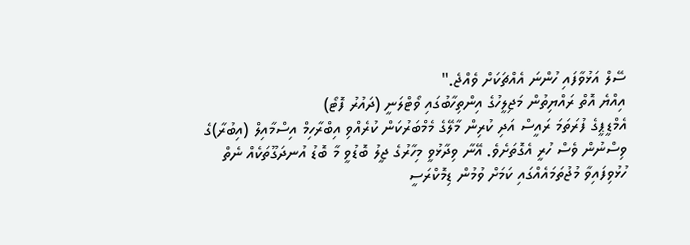ސޭލް އަޅުވާފައި ހުންނަ އެއްޗަކަށް ވެއްޖެ."
އިއްޔެ އޮތް ރައްޔިތުން މަޖިލީހުގެ އިންތިހާބުގައި ވޯޓްލަނީ (ދައުރު ފޮޓޯ)
އެމްޑީޕީގެ ފުރަތަމަ ރައީސް އަދި ކުރިން މާލޭގެ މެމްބަރުކަން ކުރެއްވި އިބްރާހިމް އިސްމާއިލް (އިބުރާ)ގެ ވިސްނުން ވެސް ހުރީ އެގޮތަށެވެ. އޭނާ ވިދާޅުވީ މިހާރުގެ ޖީލު ބޮޑުވީ މާ ބޮޑު އުނދަގޫތަކެއް ނެތް ހުޅުވިފައިވާ މުޖުތަމައެއްގައި ކަމަށް ވުމުން ޑިމޮކްރަސީ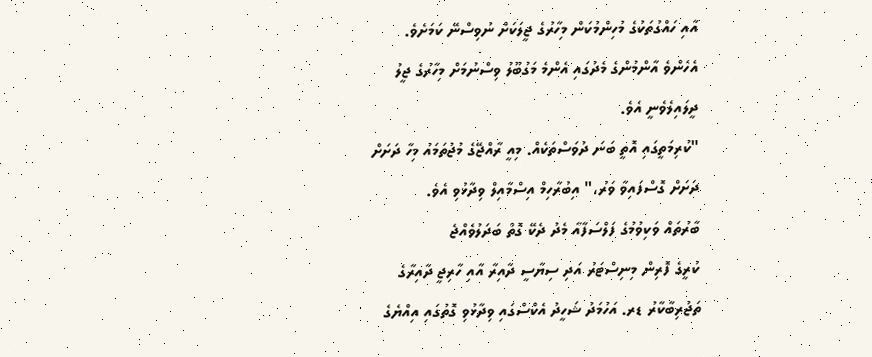އާއި ހައްގުތަކުގެ މުހިންމުކަން މިހާރުގެ ޖީލަކަށް ނުވިސްނޭ ކަމަށެވެ.
އެހެންވެ އާންމުންގެ މެދުގައި އެންމެ މަގުބޫލު ވިސްނުމަށް މިހާރުގެ ޖީލު ދީލައިލެވެނީ އެވެ.
"ކުރިމަތީގައި އޮތީ ބަނަ ދުވަސްތަކެއް. މިއީ ރާއްޖޭގެ މުޖުތަމައު މިހާ ދަށަށް ދަށަށް ގޮސްފައިވާ ވަރު،" އިބުރާހިމް އިސްމާއިލް ވިދާޅުވި އެވެ.
ބާރުތައް ވަކިވުމުގެ ފަލްސަފާއާ މެދު ދެކޭ ގޮތް ބަދަލުވެއްޖެ
ކުރީގެ ފޮރިން މިނިސްޓަރު އަދި ސިޔާސީ ދާއިރާ އާއި ހާރިޖީ ދާއިރާގެ ތަޖުރިބާކާރު ޑރ. އަހުމަދު ޝަހީދު އެކްސްގައި ވިދާޅުވި ގޮތުގައި އިއްޔެގެ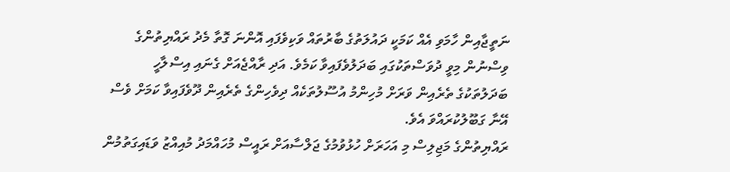ނަތީޖާއިން ހާމަވި އެއް ކަމަކީ ދައުލަތުގެ ބާރުތައް ވަކިވެފައި އޮންނަ ގޮތާ މެދު ރައްޔިތުންގެ ވިސްނުން މިވީ ދުވަސްތަކުގައި ބަދަލުވެފައިވާ ކަމެވެ. އަދި ރާއްޖެއަށް ގެނައި އިސްލާހީ ބަދަލުތަކުގެ ތެރެއިން ވަރަށް މުހިންމު އުސޫލުތަކެއް ދިވެހިންގެ ތެރެއިން ދޫވެފައިވާ ކަމަށް ވެސް އޭނާ ގަބޫލުކުރައްވަ އެވެ.
ރައްޔިތުންގެ މަޖިލިސް މި އަހަރަށް ހުޅުވުމުގެ ޖަލްސާއަށް ރައީސް މުހައްމަދު މުއިއްޒު ވަޑައިގަތުމުން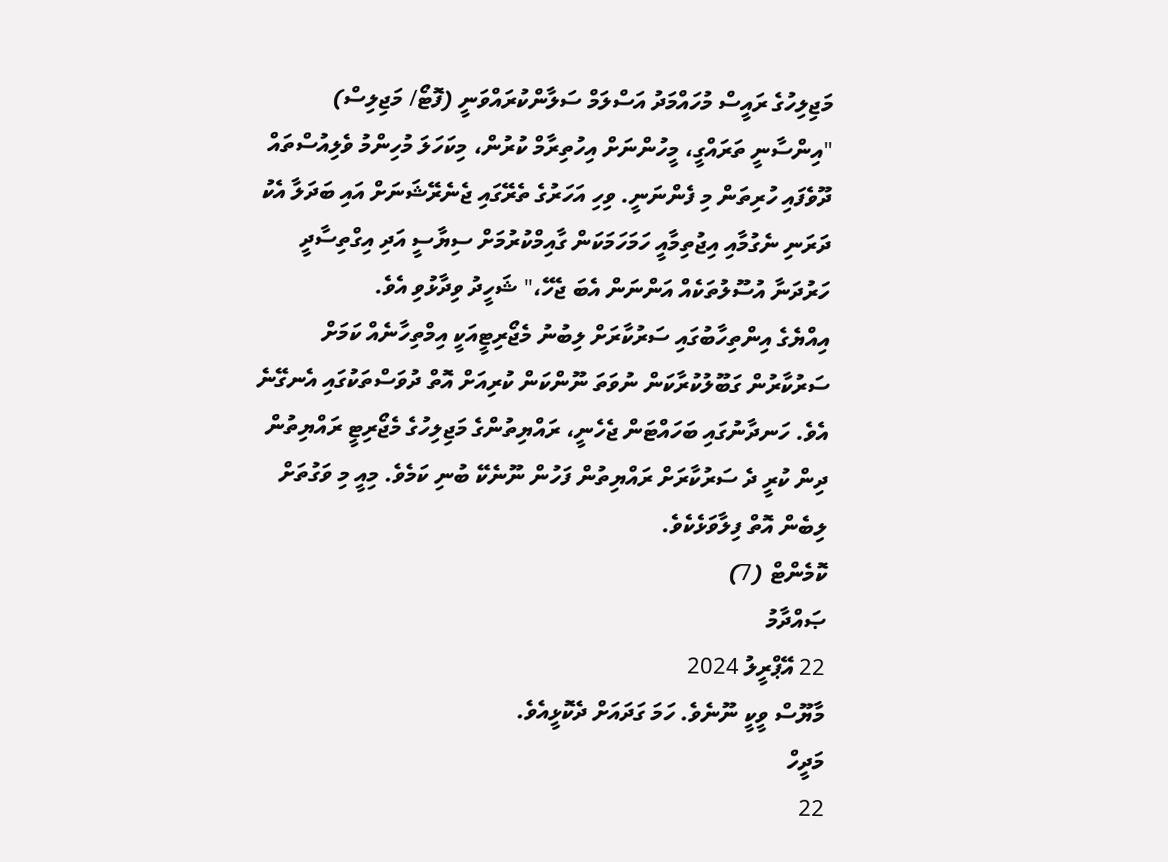މަޖިލިހުގެ ރައީސް މުހައްމަދު އަސްލަމް ސަލާންކުރައްވަނީ (ފޮޓޯ/ މަޖިލިސް)
"އިންސާނީ ތަރައްގީ، މީހުންނަށް އިހުތިރާމް ކުރުން، މިކަހަލަ މުހިންމު ވެލިއުސްތައް ދޫވެފައި ހުރިތަން މި ފެންނަނީ. ވިހި އަހަރުގެ ތެރޭގައި ޖެނެރޭޝަނަށް އައި ބަދަލާ އެކު ދަރަނި ނެގުމާއި އިޖުތިމާއީ ހަމަހަމަކަން ގާއިމްކުރުމަށް ސިޔާސީ އަދި އިގްތިސާދީ ހަރުދަނާ އުސޫލުތަކެއް އަންނަން އެބަ ޖެހޭ،" ޝަހީދު ވިދާޅުވި އެވެ.
އިއްޔެގެ އިންތިހާބުގައި ސަރުކާރަށް ލިބުނު މެޖޯރިޓީއަކީ އިމްތިހާނެއް ކަމަށް ސަރުކާރުން ގަބޫލުކުރާކަން ނުވަތަ ނޫންކަން ކުރިއަށް އޮތް ދުވަސްތަކުގައި އެނގޭނެ އެވެ. ހަނދާނުގައި ބަހައްޓަން ޖެހެނީ، ރައްޔިތުންގެ މަޖިލިހުގެ މެޖޯރިޓީ ރައްޔިތުން ދިން ކުރީ ދެ ސަރުކާރަށް ރައްޔިތުން ފަހުން ނޫނެކޭ ބުނި ކަމެވެ. މިއީ މި ވަގުތަށް ލިބެން އޮތް ފިލާވަޅެކެވެ.
ކޮމެންޓް (7)
ޞައްދާމު
22 އޭޕްރީލު 2024
މާޔޫސް ވީކީ ނޫނެވެ. ހަމަ ގަދައަށް ދެކޮޅީއެވެ.
މަދީހް
22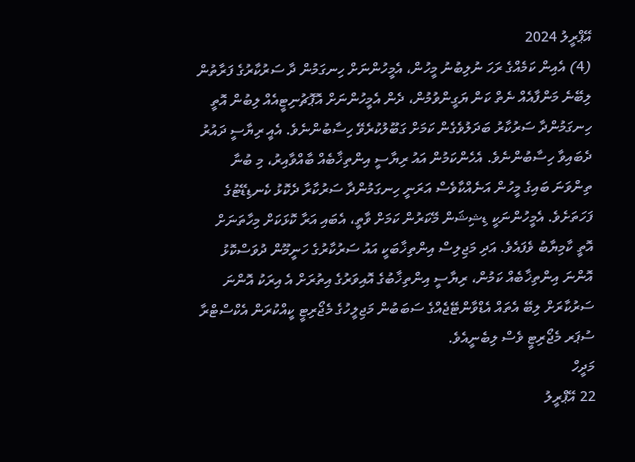އޭޕްރީލު 2024
(4) އެއިން ކަމެއްގެ ރަހަ ނުލިބުނު މީހުން، އެމީހުންނަށް ހިނގަމުން ދާ ސަރުކާރުގެ ފަރާތުން ލިބޭނެ މަންފާއެއް ނެތް ކަން ޔަގީންވުމުން، ދެން އެމީހުންނަށް އޮޕޮޗުނިޓީއެއް ލިބުން އޮތީ ހިނގަމުންދާ ސަރުކާރު ބަދަލުވެގެން ކަމަށް ގަބޫލުކުރެވޭ ހިސާބުންނެވެ. އެއީ ރިޔާސީ ދައުރު ދެބައިވާ ހިސާބުންނެވެ. އެހެންކަމުން އައު ރިޔާސީ އިންތިޚާބެއް ބާއްވާއިރު، މި ބުނާ ތިންވަނަ ބައިގެ މީހުން އަނެއްކާވެސް އަރަނީ ހިނގަމުންދާ ސަރުކާރާ ދެކޮޅު ކެނޑިޑޭޓުގެ ފަހަތަށެވެ. އެމީހުންނަކީ ޑިޝިޝަން މޭކަރުން ކަމަށް ވާތީ، އެބައި އަރާ ކޮޅަކަށް މިހާތަނަށް އޮތީ ކާމިޔާބު ވެފައެވެ. އަދި މަޖިލިސް އިންތިޚާބަކީ އައު ސަރުކާރުގެ ހަނީމޫން ދުވަސްކޮޅު އޮންނަ އިންތިޚާބެއް ކަމުން، ރިޔާސީ އިންތިޚާބުގެ އޮއިވަރުގެ އިތުރަށް އެ އިރަކު އޮންނަ ސަރުކާރަށް ލިބޭ އެތައް އެޑްވާންޓޭޖެއްގެ ސަބަބުން މަޖިލީހުގެ މެޖޯރިޓީ ކީއްކުރަން އެކްސްޓްރާ ސުޕަރ މެޖޯރިޓީ ވެސް ލިބެނީއެވެ.
މަދީހް
22 އޭޕްރީލު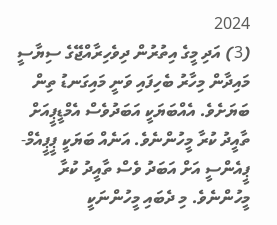2024
(3) އަދި މީގެ އިތުރުން ދިވެހިރާއްޖޭގެ ސިޔާސީ މައިދާން މިހާރު ބެހިފައި ވަނީ މައިގަނޑު ތިން ބަޔަށެވެ. އެއްބަޔަކީ އަބަދުވެސް އެމްޑީޕީއަށް ތާއީދު ކުރާ މީހުންނެވެ. އަނެއް ބަޔަކީ ޕީޕީއެމް-ޕީއެންސީ އަށް އަބަދު ވެސް ތާއީދު ކުރާ މީހުންނެވެ. މި ދެބައި މީހުންނަކީ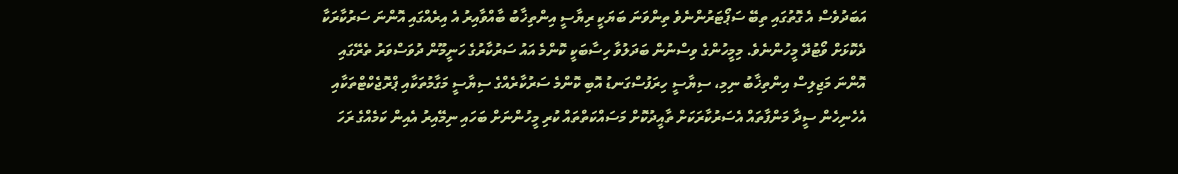އަބަދުވެސް އެ ގޮތުގައި ތިބޭ ސަޕޯޓަރުންނެވެ ތިންވަނަ ބަޔަކީ ރިޔާސީ އިންތިޚާބު ބާއްވާއިރު އެ އިރެއްގައި އޮންނަ ސަރުކާރަކާ ދެކޮޅަށް ވޯޓުދޭ މީހުންނެވެ. މިމީހުންގެ ވިސްނުން ބަދަލުވާ ހިސާބަކީ ކޮންމެ އައު ސަރުކާރުގެ ހަނީމޫން ދުވަސްވަރު ތެރޭގައި އޮންނަ މަޖިލިސް އިންތިޚާބު ނިމި، ސިޔާސީ ހިރަފުސްގަނޑު އޮބި ކޮންމެ ސަރުކާރެއްގެ ސިޔާސީ މަގާމުތަކާއި ޕްރޮޖެކްޓްތަކާއި އެހެނިހެން ސީދާ މަންފާތައް އެސަރުކާރަކަށް ތާއީދުކޮށް މަސައްކަތްތައް ކުރި މީހުންނަށް ބަހައި ނިމޭއިރު އެއިން ކަމެއްގެ ރަހަ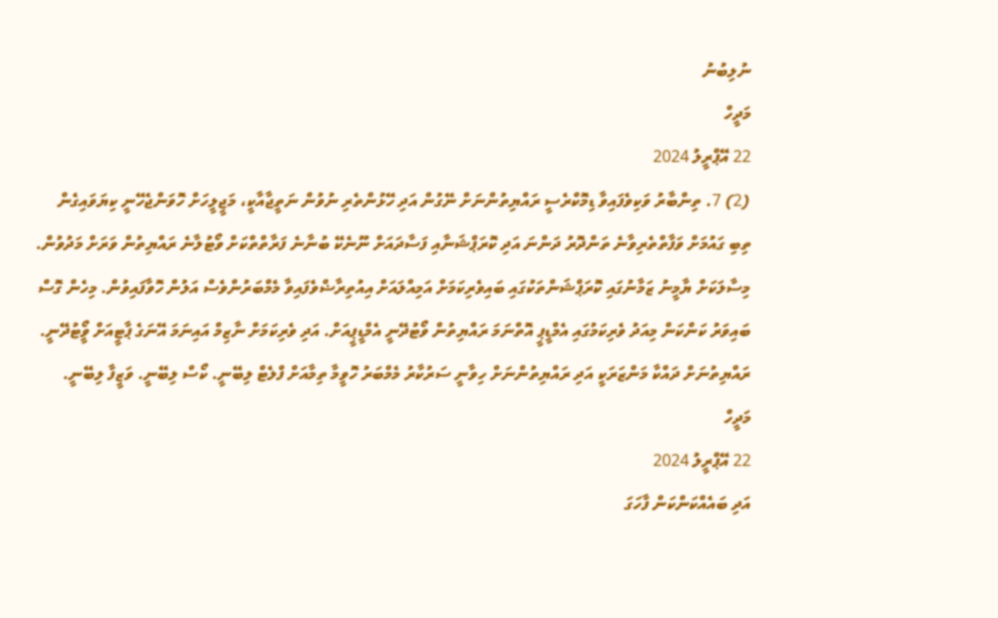ނުލިބުނު
މަދީހް
22 އޭޕްރީލު 2024
(2) 7. ތިންބާރު ވަކިވެފައިވާ ޑިމޮކްރެސީ ރައްޔިތުންނަށް ނޭގުން އަދި ހޭޅުންތެރި ނުވުން ނަތީޖާއާކީ، މަޖީލީހަށް ހޮވަންޖެހޭނީ ކިޔަވައިގެން ތިބި ގައުމަށް ވަފާތްތެރިވާނެ ތަންދޮރު ދަންނަ އަދި ކޮރަޕްޝަނާއި ފަސާދައަށް ނޫނެކޭ ބުނާނެ ފަރާތްތްކަށް ވޯޓުލާނެ ރައްޔިތުން ވަރަށް މަދުވުން. މިސާލަކަށް ޔާމީނު ޒަމާނުގައި ކޮރަޕްޝަންތަކުގައި ބައިވެރިކަމަށް އަމިއްލައަށް އިއުތިރާޟްވެފައިވާ މެމްބަރުންވެސް އަލުން ހޮވާފައިވުން. މިހެން ގޮސް ބައިވަރު ކަންކަން މިއަދު ވެރިކަމުގައި އެމްޑީޕީ އޮތްނަމަ ރައްޔިތުން ވޯޓުދޭނީ އެމްޑީޕީއަށް. އަދި ވެރިކަމަށް ނާޒިމް އައިނަމަ އޭނަގެ ޕާޓީއަށް ވޯީޓުދޭނީ. ރައްޔިތުނަށް ދައްކާ މަންޒަރަކީ އަދި ރައްޔިތުންނަށް ހިވާނީ ސަރުކާރު މެމްބަރު ހޮވީމާ ތިމާއަށް ފްލެޓް ލިބޭނީ. ކޯސް ލިބޭނީ. ވަޒީފާ ލިބޭނީ.
މަދީހް
22 އޭޕްރީލު 2024
އަދި ބައެއްކަންކަން ފާހަގަ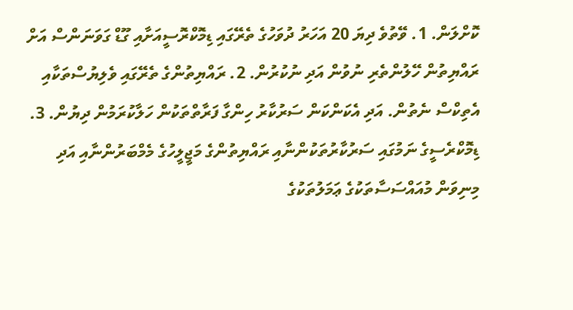ކޮށްލަން. 1. ވޭތުވެ ދިޔަ 20 އަހަރު ދުވަހުގެ ތެރޭގައި ޑިމޮކްރޮސީއަށާއި ގޫޑް ގަވަނަންސް އަށް ރައްޔިތުން ހޭލުންތެރި ނުވުން އަދި ނުކުރުން. 2. ރައްޔިތުންގެ ތެރޭގައި ވެލިޔުސްތަކާއި އެތިކްސް ނެތުން. އަދި އެކަންކަން ސަރުކާރު ހިންގާ ފަރާތްތަކުން ހަލާކުރަމުން ދިޔުން. 3. ޑިމޮކްރެސީގެ ނަމުގައި ސަރުކާރުތަކުންނާއި ރައްޔިތުންގެ މަޖީލީހުގެ މެމްބަރުންނާއި އަދި މިނިވަން މުއައްސަސާތަކުގެ ޢަމަލުތަކުގެ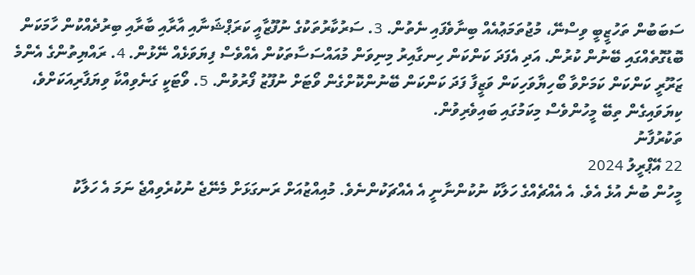ސަބަބުން ތަހުޒީބީ ވިސްނޭ، މުޖުތަމަޢުއެއް ބިނާވެފައި ނެތުން. 3. ސަރުކާރުތަކުގެ ނުފޫޒާއީ ކަރަޕްޝަނާއި އާރާއި ބާރާއި ބިރުދެއްކުން ހާމަކަން ބޮޑުގޮތެއްގައި ބޭނުން ކުރުން. އަދި އެފަދަ ކަންކަން ހިނގާއިރު މިނިވަން މުއައްސަސާތަކުން އެއްވެސް ފިޔަވަޅެއް ނޭޅުން. 4. ރައްޔިތުންގެ އެންމެ ޒަރޫރީ ކަންކަން ކަމަށްވާ ބޯހިޔާވަހިކަން ވަޒީފާ ފަދަ ކަންކަން ބޭނުންކޮށްގެން ވޯޓަށް ނުފޫޒު ފޯރުވުން. 5. ވޯޓަކީ ގަނެވިއްކާ ވިޔަފާރިއަކަށްވެ، ކިޔަވައިގެން ތިބޭ މީހުންވެސް މިކަމުގައި ބައިވެރިވުން.
ތަކުރުފާނު
22 އޭޕްރީލު 2024
މީހުން ބުނެ އުޅެ އެވެ. އެ އެއްޗެއްގެ ހަލާކު ނުކުންނާނީ އެ އެއްޗަކުންނެވެ. މުއިއްޒުއަށް ރަނގަޅަށް މެނޭޖެ ނުކުރެވިއްޖެ ނަމަ އެ ހަލާކު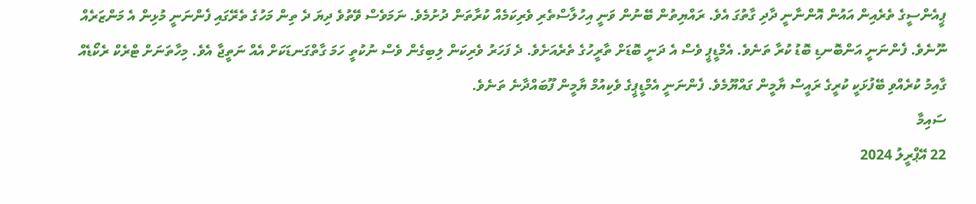ޕީއެންސީގެ ތެރެއިން އައުން އޮންނާނީ ދާދި ގާތުގަ އެވެ. ރައްޔިތުން ބޭނުން ވަނީ އިހުލާސްތެރި ވެރިކަމެއް ކުރާތަން ދުށުމެވެ. ނަމަވެސް ވޭތުވެ ދިޔަ ދެ ތިން މަހުގެ ތެރޭގައި ފެންނަނީ މުޅިން އެ މަންޒަރެއް ނޫނެވެ. ފެންނަނީ އަންބޮނޑި ބޮޑު ކުރާ ތަނެވެ. އެމްޑީޕީ ވެސް އެ ދަނީ ބޮޑަށް ތާރީހުގެ ތެރެއަށެވެ. ދެ ފަހަރު ވެރިކަން ލިބިގެން ވެސް ނުކުތީ ހަމަ ގާތްގަނޑަކަށް އެއް ނަތީޖާ އެވެ. މިހާތަނަށް ޓްރެކް ރެކޯޑެއް ގާއިމު ކުރެއްވި ބޭފުޅަކީ ކުރީގެ ރައީސް ޔާމީން ގައްޔޫމެވެ. ފެންނަނީ އެމްޑީޕީގެ ވެކިއުމް ޔާމީން ފޫބައްދާނެ ތަނެވެ.
ސައިމާ
22 އޭޕްރީލު 2024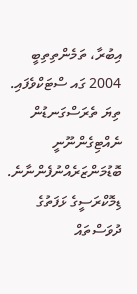އިބުރާ، ތަމެންތިތިބީ 2004 ގައ ސްޓަކްވެފައި. ތިޔަ ތެރަސްގަނޑުން ނެއްޓިގެންނޫނީ ބޮޑުމަންޒަރެއްނުފެންނާނެ. ޑިމޮކްރަސީގެ ޅަފަތުގެ ދުވަސްތައް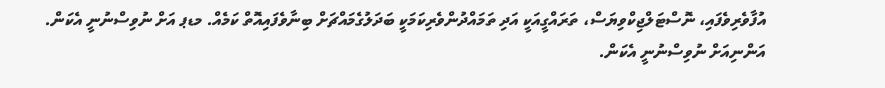އުފާވެރިވެފައި، ނޮސްޓަލްޖިކްވިޔަސް، ތަރައްގީއަކީ އަދި ތަމައްދުންވެރިކަމަކީ ބަދަލުގެމައްޗަށް ބިނާވެފައިއޮތް ކަމެއް. މޑޕ އަށް ނުވިސްނުނީ އެކަން. އަންނިއަށް ނުވިސްނުނީ އެކަން.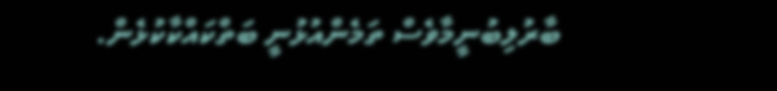ބާރުލިބުނީމާވެސް ތަމެންއުޅުނީ ބަތްކައްކާކުޅެން.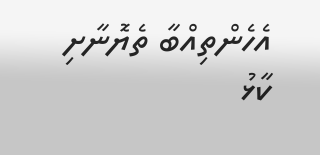އެހެންތިއްބާ ތެޔޮނާށި ކާޅު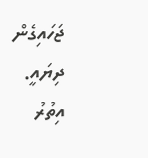ޖަހައިގެން ދިޔައީ.
އިތުރު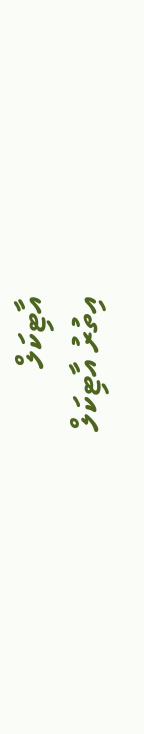އާޓިކަލް
އިތުރު އާޓިކަލް